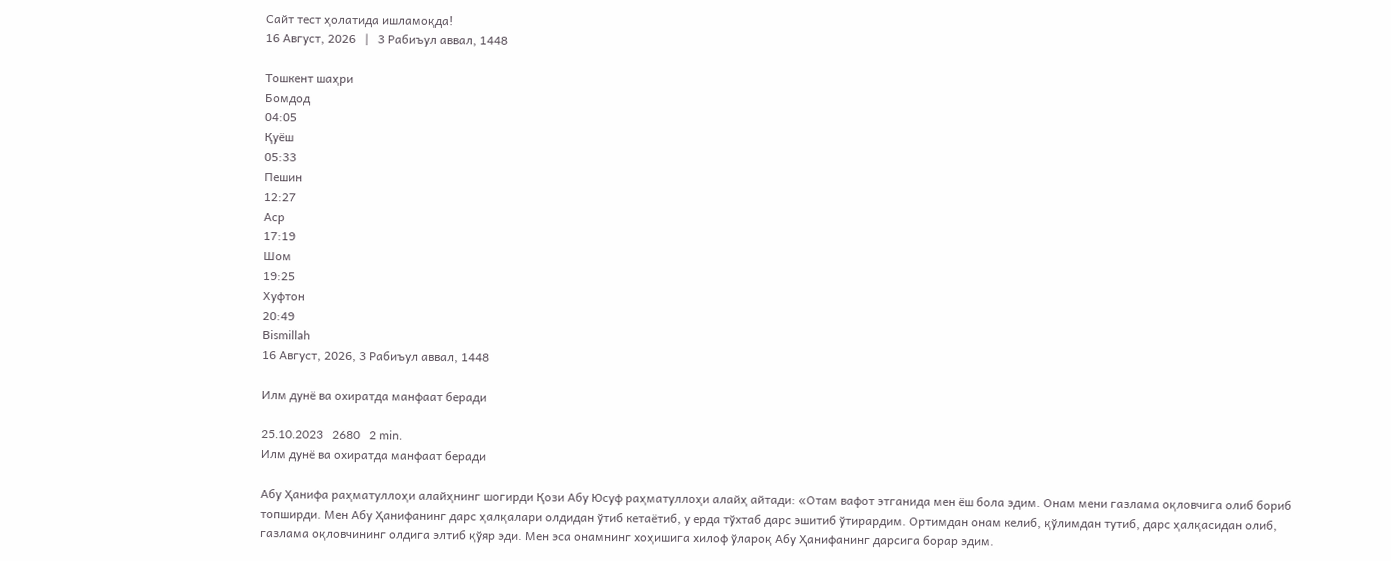Сайт тест ҳолатида ишламоқда!
16 Август, 2026   |   3 Рабиъул аввал, 1448

Тошкент шаҳри
Бомдод
04:05
Қуёш
05:33
Пешин
12:27
Аср
17:19
Шом
19:25
Хуфтон
20:49
Bismillah
16 Август, 2026, 3 Рабиъул аввал, 1448

Илм дунё ва охиратда манфаат беради

25.10.2023   2680   2 min.
Илм дунё ва охиратда манфаат беради

Абу Ҳанифа раҳматуллоҳи алайҳнинг шогирди Қози Абу Юсуф раҳматуллоҳи алайҳ айтади: «Отам вафот этганида мен ёш бола эдим. Онам мени газлама оқловчига олиб бориб топширди. Мен Абу Ҳанифанинг дарс ҳалқалари олдидан ўтиб кетаётиб, у ерда тўхтаб дарс эшитиб ўтирардим. Ортимдан онам келиб, қўлимдан тутиб, дарс ҳалқасидан олиб, газлама оқловчининг олдига элтиб қўяр эди. Мен эса онамнинг хоҳишига хилоф ўлароқ Абу Ҳанифанинг дарсига борар эдим.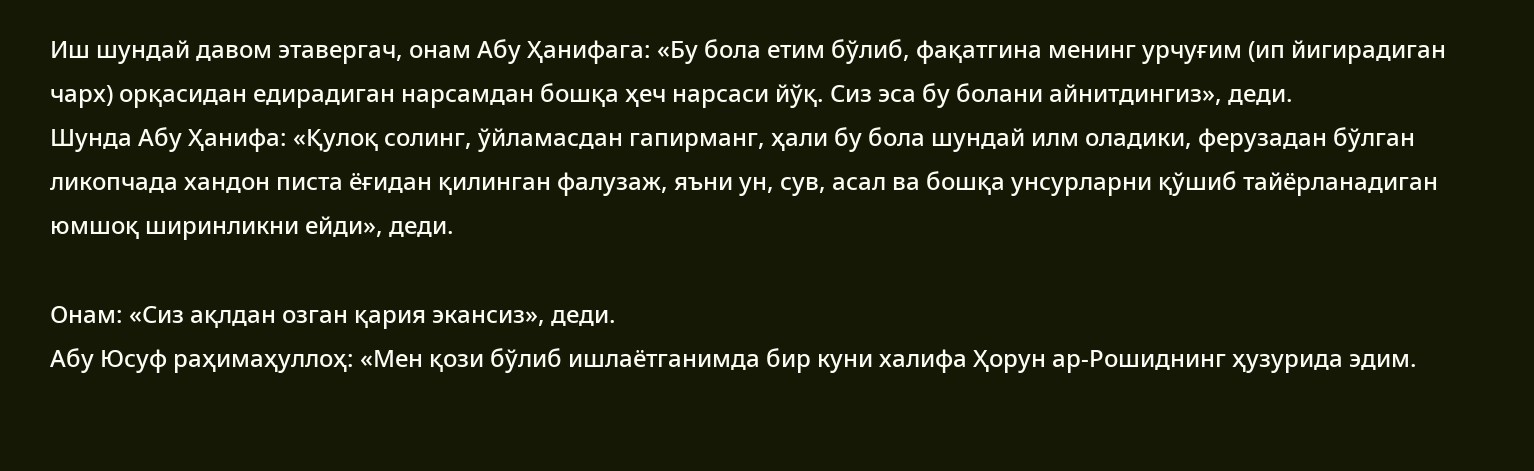Иш шундай давом этавергач, онам Абу Ҳанифага: «Бу бола етим бўлиб, фақатгина менинг урчуғим (ип йигирадиган чарх) орқасидан едирадиган нарсамдан бошқа ҳеч нарсаси йўқ. Сиз эса бу болани айнитдингиз», деди.
Шунда Абу Ҳанифа: «Қулоқ солинг, ўйламасдан гапирманг, ҳали бу бола шундай илм оладики, ферузадан бўлган ликопчада хандон писта ёғидан қилинган фалузаж, яъни ун, сув, асал ва бошқа унсурларни қўшиб тайёрланадиган юмшоқ ширинликни ейди», деди.

Онам: «Сиз ақлдан озган қария экансиз», деди.
Абу Юсуф раҳимаҳуллоҳ: «Мен қози бўлиб ишлаётганимда бир куни халифа Ҳорун ар-Рошиднинг ҳузурида эдим.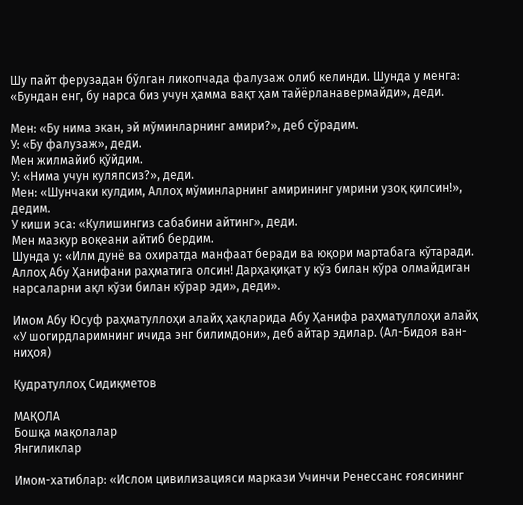Шу пайт ферузадан бўлган ликопчада фалузаж олиб келинди. Шунда у менга: «Бундан енг, бу нарса биз учун ҳамма вақт ҳам тайёрланавермайди», деди.

Мен: «Бу нима экан, эй мўминларнинг амири?», деб сўрадим.
У: «Бу фалузаж», деди.
Мен жилмайиб қўйдим.
У: «Нима учун куляпсиз?», деди.
Мен: «Шунчаки кулдим, Аллоҳ мўминларнинг амирининг умрини узоқ қилсин!», дедим.
У киши эса: «Кулишингиз сабабини айтинг», деди.
Мен мазкур воқеани айтиб бердим.
Шунда у: «Илм дунё ва охиратда манфаат беради ва юқори мартабага кўтаради. Аллоҳ Абу Ҳанифани раҳматига олсин! Дарҳақиқат у кўз билан кўра олмайдиган нарсаларни ақл кўзи билан кўрар эди», деди».

Имом Абу Юсуф раҳматуллоҳи алайҳ ҳақларида Абу Ҳанифа раҳматуллоҳи алайҳ «У шогирдларимнинг ичида энг билимдони», деб айтар эдилар. (Ал-Бидоя ван-ниҳоя)

Қудратуллоҳ Сидиқметов

МАҚОЛА
Бошқа мақолалар
Янгиликлар

Имом-хатиблар: «Ислом цивилизацияси маркази Учинчи Ренессанс ғоясининг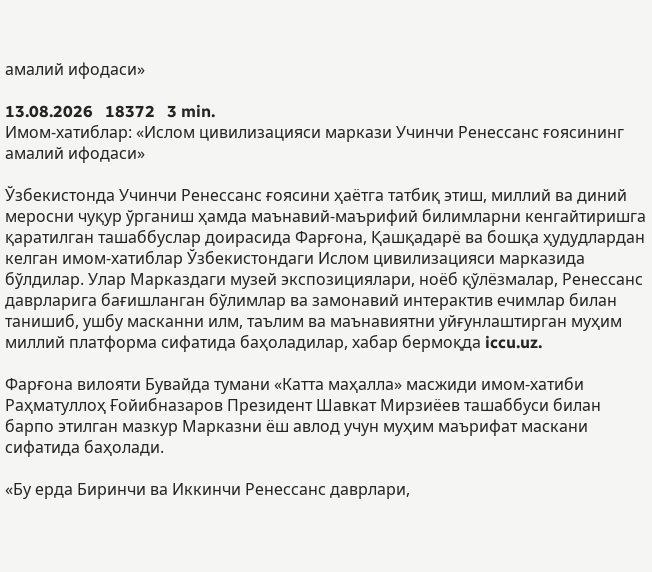амалий ифодаси»

13.08.2026   18372   3 min.
Имом-хатиблар: «Ислом цивилизацияси маркази Учинчи Ренессанс ғоясининг амалий ифодаси»

Ўзбекистонда Учинчи Ренессанс ғоясини ҳаётга татбиқ этиш, миллий ва диний меросни чуқур ўрганиш ҳамда маънавий-маърифий билимларни кенгайтиришга қаратилган ташаббуслар доирасида Фарғона, Қашқадарё ва бошқа ҳудудлардан келган имом-хатиблар Ўзбекистондаги Ислом цивилизацияси марказида бўлдилар. Улар Марказдаги музей экспозициялари, ноёб қўлёзмалар, Ренессанс даврларига бағишланган бўлимлар ва замонавий интерактив ечимлар билан танишиб, ушбу масканни илм, таълим ва маънавиятни уйғунлаштирган муҳим миллий платформа сифатида баҳоладилар, хабар бермоқда iccu.uz.

Фарғона вилояти Бувайда тумани «Катта маҳалла» масжиди имом-хатиби Раҳматуллоҳ Ғойибназаров Президент Шавкат Мирзиёев ташаббуси билан барпо этилган мазкур Марказни ёш авлод учун муҳим маърифат маскани сифатида баҳолади.

«Бу ерда Биринчи ва Иккинчи Ренессанс даврлари,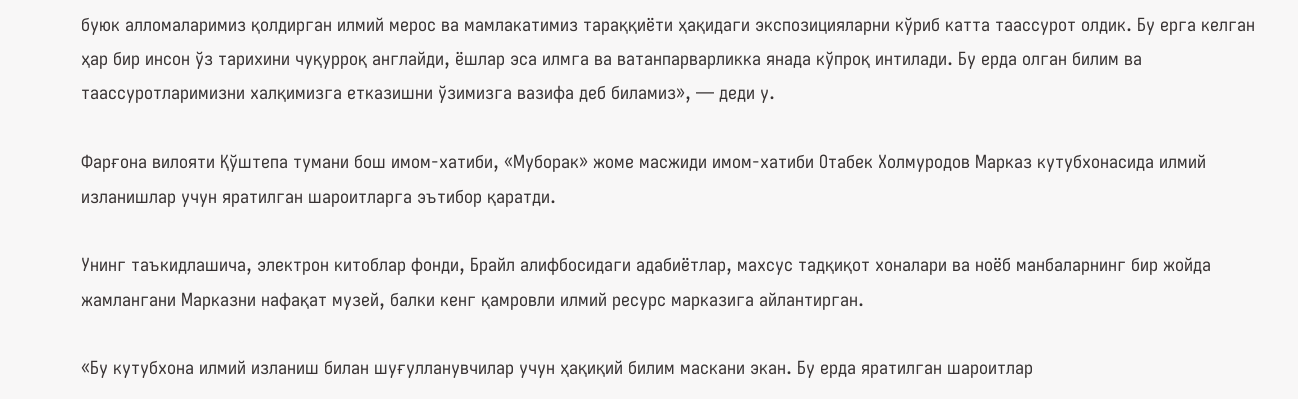буюк алломаларимиз қолдирган илмий мерос ва мамлакатимиз тараққиёти ҳақидаги экспозицияларни кўриб катта таассурот олдик. Бу ерга келган ҳар бир инсон ўз тарихини чуқурроқ англайди, ёшлар эса илмга ва ватанпарварликка янада кўпроқ интилади. Бу ерда олган билим ва таассуротларимизни халқимизга етказишни ўзимизга вазифа деб биламиз», — деди у.

Фарғона вилояти Қўштепа тумани бош имом-хатиби, «Муборак» жоме масжиди имом-хатиби Отабек Холмуродов Марказ кутубхонасида илмий изланишлар учун яратилган шароитларга эътибор қаратди.

Унинг таъкидлашича, электрон китоблар фонди, Брайл алифбосидаги адабиётлар, махсус тадқиқот хоналари ва ноёб манбаларнинг бир жойда жамлангани Марказни нафақат музей, балки кенг қамровли илмий ресурс марказига айлантирган.

«Бу кутубхона илмий изланиш билан шуғулланувчилар учун ҳақиқий билим маскани экан. Бу ерда яратилган шароитлар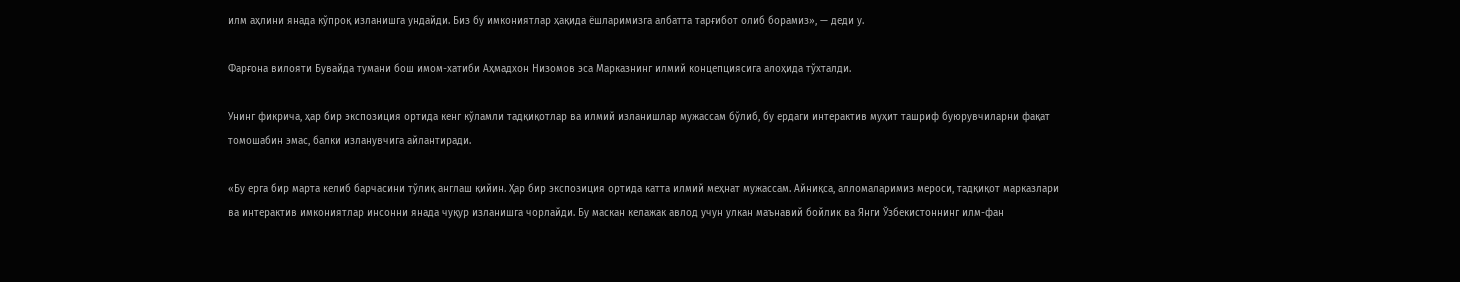илм аҳлини янада кўпроқ изланишга ундайди. Биз бу имкониятлар ҳақида ёшларимизга албатта тарғибот олиб борамиз», — деди у.

Фарғона вилояти Бувайда тумани бош имом-хатиби Аҳмадхон Низомов эса Марказнинг илмий концепциясига алоҳида тўхталди.

Унинг фикрича, ҳар бир экспозиция ортида кенг кўламли тадқиқотлар ва илмий изланишлар мужассам бўлиб, бу ердаги интерактив муҳит ташриф буюрувчиларни фақат томошабин эмас, балки изланувчига айлантиради.

«Бу ерга бир марта келиб барчасини тўлиқ англаш қийин. Ҳар бир экспозиция ортида катта илмий меҳнат мужассам. Айниқса, алломаларимиз мероси, тадқиқот марказлари ва интерактив имкониятлар инсонни янада чуқур изланишга чорлайди. Бу маскан келажак авлод учун улкан маънавий бойлик ва Янги Ўзбекистоннинг илм-фан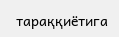тараққиётига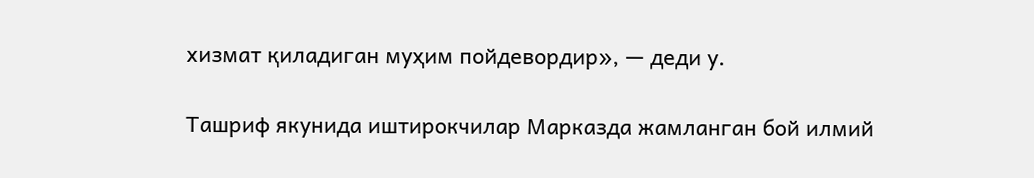хизмат қиладиган муҳим пойдевордир», — деди у.

Ташриф якунида иштирокчилар Марказда жамланган бой илмий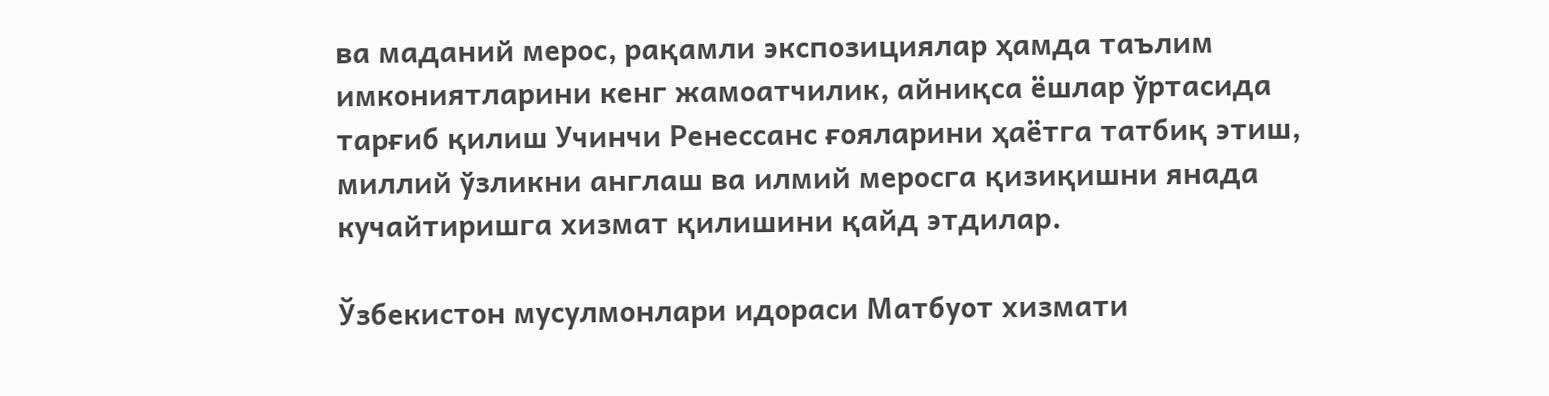ва маданий мерос, рақамли экспозициялар ҳамда таълим имкониятларини кенг жамоатчилик, айниқса ёшлар ўртасида тарғиб қилиш Учинчи Ренессанс ғояларини ҳаётга татбиқ этиш, миллий ўзликни англаш ва илмий меросга қизиқишни янада кучайтиришга хизмат қилишини қайд этдилар.

Ўзбекистон мусулмонлари идораси Матбуот хизмати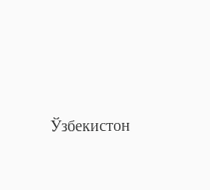Ўзбекистон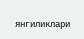янгиликлари